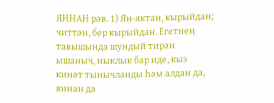ЯННАН рәв. 1) Ян-яктан, кырыйдан; читтән, бер кырыйдан. Егетнең тавышында шундый тирән ышаныч, ныклык бар иде, кыз кинәт тынычланды һәм алдан да, яннан да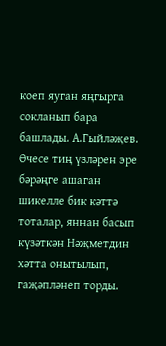коеп яуган яңгырга сокланып бара башлады. А.Гыйләҗев. Өчесе тиң үзләрен эре бәрәңге ашаган шикелле бик кәттә тоталар, яннан басып күзәткән Нәҗметдин хәтта онытылып, гаҗәпләнеп торды.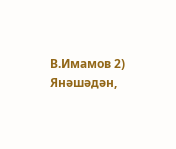В.Имамов 2) Янәшәдән,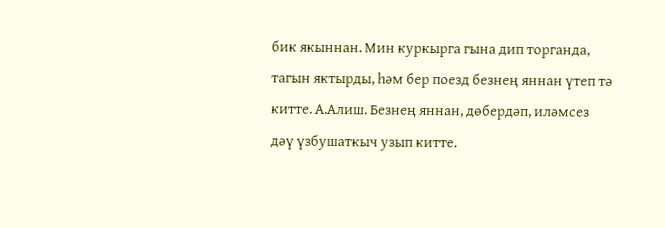бик якыннан. Мин куркырга гына дип торганда, тагын яктырды, һәм бер поезд безнең яннан үтеп тә китте. А.Алиш. Безнең яннан, дөбердәп, иләмсез дәү үзбушаткыч узып китте.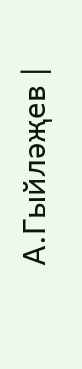А.Гыйләҗев |